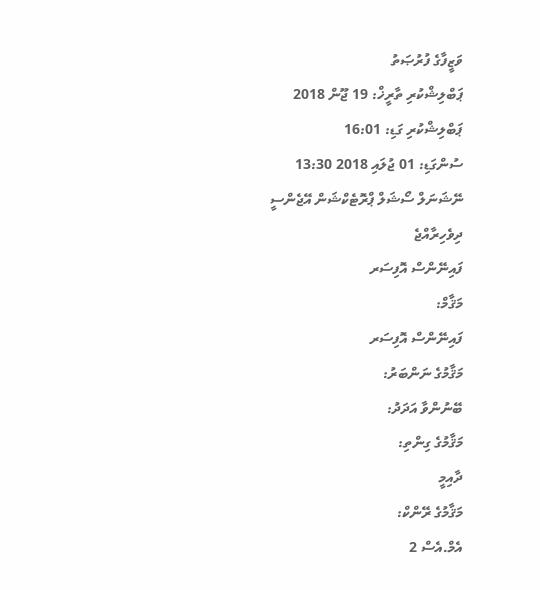ވަޒީފާގެ ފުރުޞަތު
ޕަބްލިޝްކުރި ތާރީޚް: 19 ޖޫން 2018
ޕަބްލިޝްކުރި ގަޑި: 16:01
ސުންގަޑި: 01 ޖުލައި 2018 13:30
ނޭޝަނަލް ސޯޝަލް ޕްރޮޓެކްޝަން އޭޖެންސީ
ދިވެހިރާއްޖެ
ފައިނޭންސް އޮފިސަރ
މަޤާމް:
ފައިނޭންސް އޮފިސަރ
މަޤާމުގެ ނަންބަރު:
ބޭނުންވާ އަދަދު:
މަޤާމުގެ ގިންތި:
ދާއިމީ
މަޤާމުގެ ރޭންކް:
އެމް.އެސް 2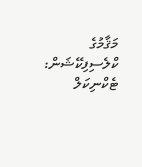މަޤާމުގެ ކްލެސިފިކޭޝަން:
ޓެކްނިކަލް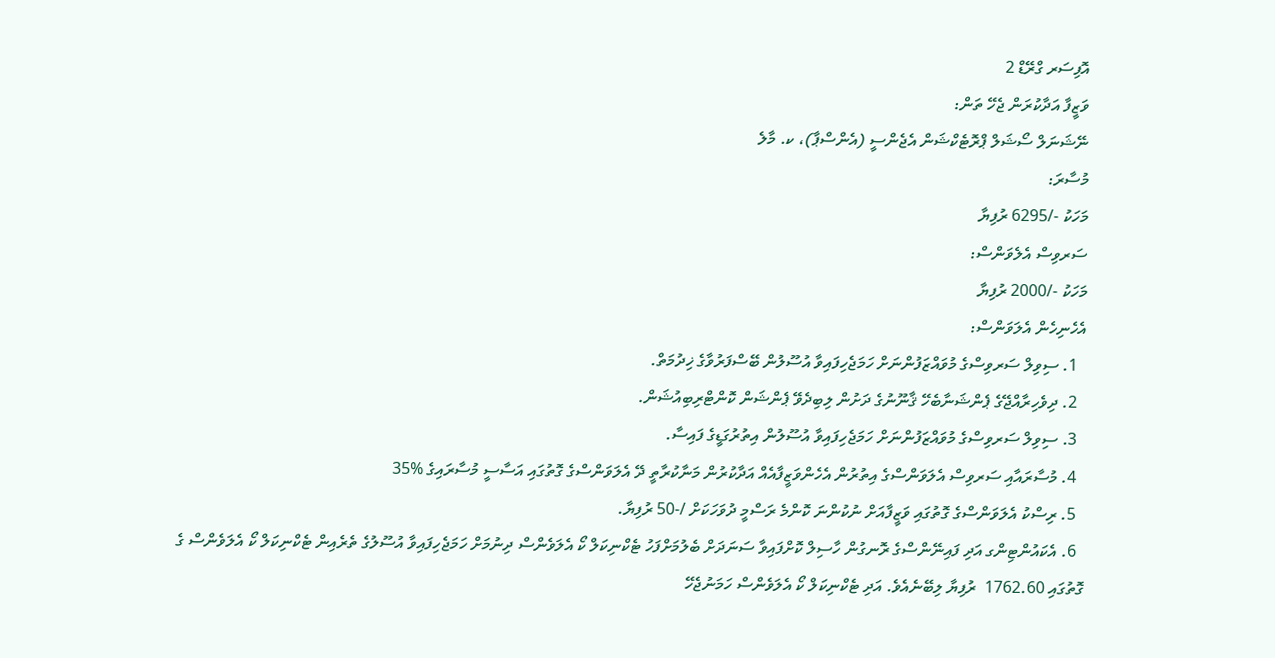އޮފިސަރ ގްރޭޑް 2
ވަޒީފާ އަދާކުރަން ޖެހޭ ތަން:
ނޭޝަނަލް ސޯޝަލް ޕްރޮޓެކްޝަން އެޖެންސީ (އެންސްޕާ)، ކ. މާލެ
މުސާރަ:
މަހަކު -/6295 ރުފިޔާ
ސަރވިސް އެލެވަންސް:
މަހަކު -/2000 ރުފިޔާ
އެހެނިހެން އެލަވަންސް:
  1. ސިވިލް ސަރވިސްގެ މުވައްޒަފުންނަށް ހަމަޖެހިފައިވާ އުސޫލުން ބޭސްފަރުވާގެ ޚިދުމަތް.
  2. ދިވެހިރާއްޖޭގެ ޕެންޝަނާބެހޭ ޤާނޫނުގެ ދަށުން ލިބިދެވޭ ޕެންޝަން ކޮންޓްރިބިއުޝަން.
  3. ސިވިލް ސަރވިސްގެ މުވައްޒަފުންނަށް ހަމަޖެހިފައިވާ އުސޫލުން އިތުރުގަޑީގެ ފައިސާ.
  4. މުސާރައާއި ސަރވިސް އެލަވަންސްގެ އިތުރުން އެހެންވަޒީފާއެއް އަދާކުރުން މަނާކުރާތީ ދޭ އެލަވަންސްގެ ގޮތުގައި އަސާސީ މުސާރައިގެ %35
  5. ރިސްކު އެލަވަންސްގެ ގޮތުގައި ވަޒީފާއަށް ނުކުންނަ ކޮންމެ ރަސްމީ ދުވަހަކަށް /-50 ރުފިޔާ.
  6. އެކައުންޓިންގ އަދި ފައިނޭންސްގެ ރޮނގުން ހާސިލް ކޮށްފައިވާ ސަނަދަށް ބެލުމަށްފަހު ޓެކްނިކަލް ކޯ އެލަވެންސް ދިނުމަށް ހަމަޖެހިފައިވާ އުސޫލުގެ ތެރެއިން ޓެކްނިކަލް ކޯ އެލަވެންސް ގެ ގޮތުގައި 1762.60  ރުފިޔާ ލިބޭނެއެވެ. އަދި ޓެކްނިކަލް ކޯ އެލަވެންސް ހަމަނުޖެހޭ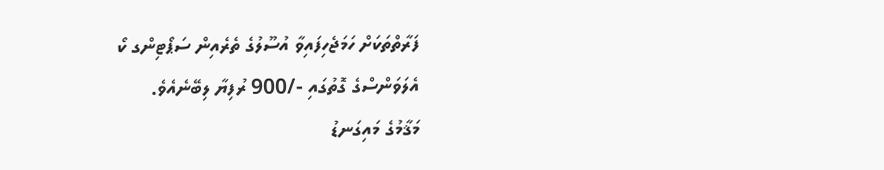ފަރާތްތަކަށް ހަމަޖެހިފައިވާ އުސޫލުގެ ތެރެއިން ސަޕޯޓިންގ ކޯ އެލަވަންސްގެ ގޮތުގައި -/900 ރުފިޔާ ލިބޭނެއެވެ.
މަޤާމުގެ މައިގަނޑު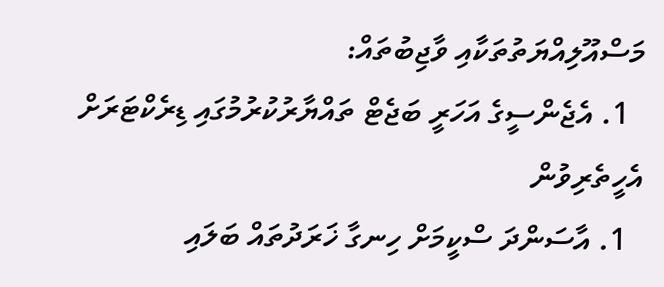މަސްއޫލިއްޔަތުތަކާއި ވާޖިބުތައް:
  1. އެޖެންސީގެ އަހަރީ ބަޖެޓް ތައްޔާރުކުރުމުގައި ޑިރެކްޓަރަށް އެހީތެރިވުން
  1. އާސަންދަ ސްކީމަށް ހިނގާ ޚަރަދުތައް ބަލައި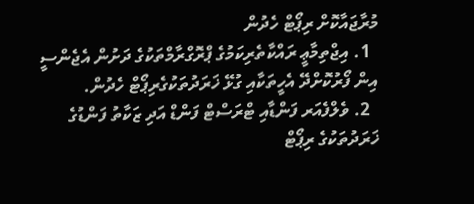މުރާޖައާކޮށް ރިޕޯޓް ހެދުން
  1. އިޖްތިމާޢީ ރައްކާތެރިކަމުގެ ޕްރޮގްރާމްތަކުގެ ދަށުން އެޖެންސީ އިން ފޯރުކޮށްދޭ އެހީތަކާއި ގުޅޭ ޚަރަދުތަކުގެރިޕޯޓް ހެދުން.
  2. ވެލްފެއަރ ފަންޑާއި ޓްރަސްޓް ފަންޑް އަދި ޒަކާތު ފަންޑުގެ ޚަރަދުތަކުގެ ރިޕޯޓް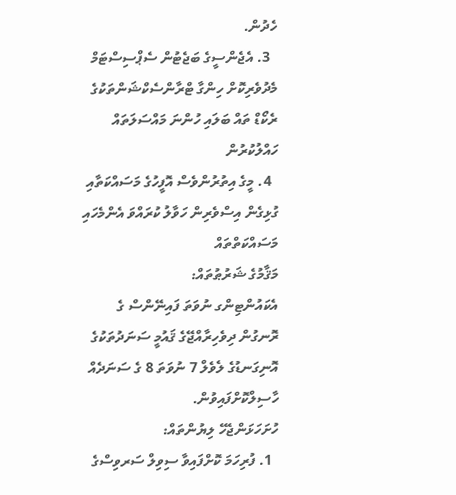ހެދުން.
  3. އެޖެންސީގެ ބަޖެޓުން ސެޕްސިސްޓަމް މެދުވެރިކޮށް ހިންގާ ޓްރާންސެކްޝަންތަކުގެ ރެކޯޑް ތައް ބަލައި ހުންނަ މައްސަލަތައް ހައްލުކުރުން
  4. މީގެ އިތުރުންވެސް އޮފީހުގެ މަސައްކަތާއި ގުޅިގެން އިސްވެރިން ހަވާލު ކުރައްވަ އެންމެހައި މަސައްކަތްތައް
މަޤާމުގެ ޝަރުޠުތައް:
އެކައުންޓިންގ ނުވަތަ ފައިނޭންސް ގެ ރޮނގުން ދިވެހިރާއްޖޭގެ ޤައުމީ ސަނަދުތަކުގެ އޮނިގަނޑުގެ ލެވެލް 7 ނުވަތަ 8 ގެ ސަނަދެއް ހާސިލްކޮށްފައިވުން.
ހުށަހަޅަންޖެހޭ ލިޔުންތައް:
  1. ފުރިހަމަ ކޮށްފައިވާ ސިވިލް ސަރވިސްގެ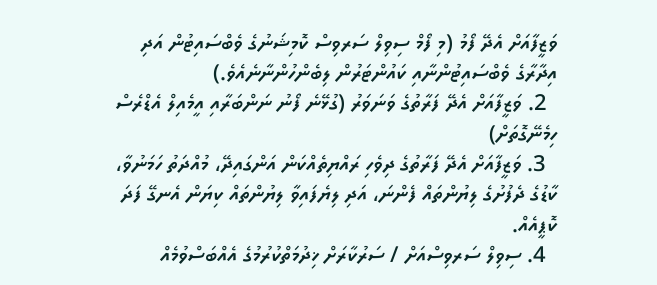ވަޒީފާއަށް އެދޭ ފޯމު (މި ފޯމް ސިވިލް ސަރވިސް ކޮމިޝަނުގެ ވެބްސައިޓުން އަދި އިދާރާގެ ވެބްސައިޓުންނާއި ކައުންޓަރުން ލިބެންހުންނާނެއެވެ.)
  2. ވަޒީފާއަށް އެދޭ ފަރާތުގެ ވަނަވަރު (ގުޅޭނެ ފޯނު ނަންބަރާއި އީމެއިލް އެޑްރެސް ހިމެނޭގޮތަށް)
  3. ވަޒީފާއަށް އެދޭ ފަރާތުގެ ދިވެހި ރައްޔިތެއްކަން އަންގައިދޭ، މުއްދަތު ހަމަނުވާ، ކާޑުގެ ދެފުށުގެ ލިޔުންތައް ފެންނަ، އަދި ލިޔެފައިވާ ލިޔުންތައް ކިޔަން އެނގޭ ފަދަ ކޮޕީއެއް.
  4. ސިވިލް ސަރވިސްއަށް / ސަރުކާރަށް ޚިދުމަތްކުރުމުގެ އެއްބަސްވުމެއް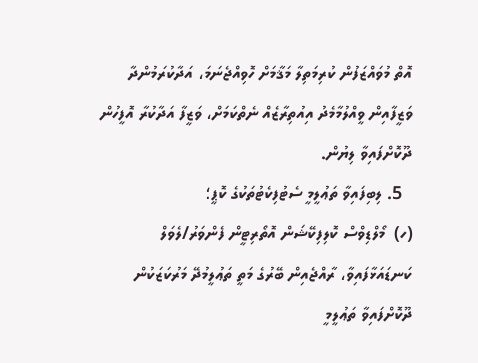އޮތް މުވައްޒަފުން ކުރިމަތިލާ މަޤާމަށް ހޮވިއްޖެނަމަ، އަދާކުރަމުންދާ ވަޒީފާއިން ވީއްލުމާމެދު އިއުތިރާޒެއް ނެތްކަމަށް، ވަޒީފާ އަދާކުރާ އޮފީހުން ދޫކޮށްފައިވާ ލިޔުން.
  5. ލިބިފައިވާ ތަޢުލީމީ ސެޓުފިކެޓުތަކުގެ ކޮޕީ؛
(ހ)  މޯލްޑިވްސް ކޮލިފިކޭޝަން އޮތޯރިޓީން ފެންވަރު/ލެވަލް ކަނޑައަޅާފައިވާ، ރާއްޖެއިން ބޭރުގެ މަތީ ތަޢުލީމުދޭ މަރުކަޒަކުން ދޫކޮށްފައިވާ ތަޢުލީމީ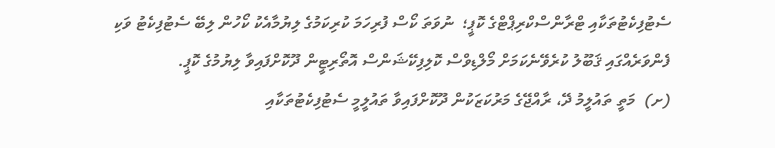ސެޓުފިކެޓުތަކާއި ޓްރާންސްކްރިޕްޓްގެ ކޮޕީ؛  ނުވަތަ ކޯސް ފުރިހަމަ ކުރިކަމުގެ ލިޔުމާއެކު ކޯހުން ލިބޭ ސެޓުފިކެޓު ވަކި ފެންވަރެއްގައި ޤަބޫލު ކުރެވޭނެކަމަށް މޯލްޑިވްސް ކޮލިފިކޭޝަންސް އޮތޯރިޓީން ދޫކޮށްފައިވާ ލިޔުމުގެ ކޮޕީ.
(ށ)  މަތީ ތައުލީމު ދޭ، ރާއްޖޭގެ މަރުކަޒަކުން ދޫކޮށްފައިވާ ތައުލީމީ ސެޓުފިކެޓުތަކާއި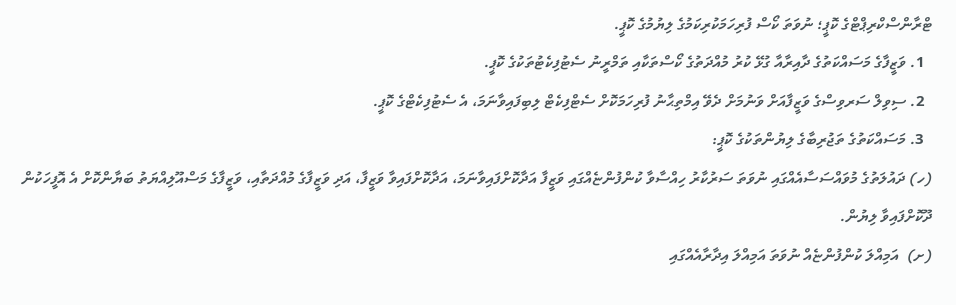ޓްރާންސްކްރިޕްޓްގެ ކޮޕީ؛ ނުވަތަ ކޯސް ފުރިހަމަކުރިކަމުގެ ލިޔުމުގެ ކޮޕީ.
  1. ވަޒީފާގެ މަސައްކަތުގެ ދާއިރާއާ ގުޅޭ ކުރު މުއްދަތުގެ ކޯސްތަކާއި ތަމްރީނު ސެޓުފިކެޓުތަކުގެ ކޮޕީ.
  2. ސިވިލް ސަރވިސްގެ ވަޒީފާއަށް ވަނުމަށް ދެވޭ އިމްތިޙާނު ފުރިހަމަކޮށް ސެޓްފިކެޓް ލިބިފައިވާނަމަ، އެ ސެޓުފިކެޓްގެ ކޮޕީ.
  3. މަސައްކަތުގެ ތަޖުރިބާގެ ލިޔުންތަކުގެ ކޮޕީ:
(ހ) ދައުލަތުގެ މުވައްސަސާއެއްގައި ނުވަތަ ސަރުކާރު ހިއްސާވާ ކުންފުންޏެއްގައި ވަޒީފާ އަދާކޮށްފައިވާނަމަ، އަދާކޮށްފައިވާ ވަޒީފާ، އަދި ވަޒީފާގެ މުއްދަތާއި، ވަޒީފާގެ މަސްއޫލިއްޔަތު ބަޔާންކޮށް އެ އޮފީހަކުން ދޫކޮށްފައިވާ ލިޔުން.
(ށ)  އަމިއްލަ ކުންފުންޏެއް ނުވަތަ އަމިއްލަ އިދާރާއެއްގައި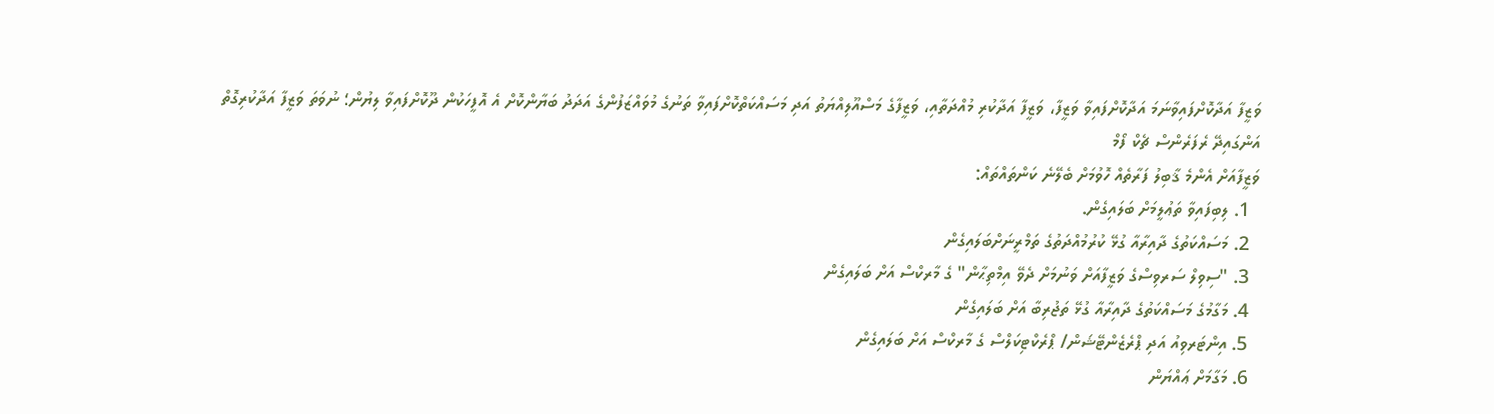ވަޒީފާ އަދާކޮށްފައިވާނަމަ އަދާކޮށްފައިވާ ވަޒީފާ، ވަޒީފާ އަދާކުރި މުއްދަތާއި، ވަޒީފާގެ މަސްއޫލިއްޔަތު އަދި މަސައްކަތްކޮށްފައިވާ ތަނުގެ މުވައްޒަފުންގެ އަދަދު ބަޔާންކޮށް އެ އޮފީހަކުން ދޫކޮށްފައިވާ ލިޔުން؛ ނުވަތަ ވަޒީފާ އަދާކުރިގޮތް އަންގައިދޭ ރެފަރެންސް ޗެކް ފޯމް
ވަޒީފާއަށް އެންމެ ޤާބިލު ފަރާތެއް ހޮވުމަށް ބެލޭނެ ކަންތައްތައް:
  1. ލިބިފައިވާ ތަޢުލީމަށް ބަލައިގެން.
  2. މަސައްކަތުގެ ދާއިރާއާ ގުޅޭ ކުރުމުއްދަތުގެ ތަމްރީނަށްބަލައިގެން
  3. "ސިވިލް ސަރވިސްގެ ވަޒީފާއަށް ވަނުމަށް ދެވޭ އިމްތިޙާން" ގެ މާރކްސް އަށް ބަލައިގެން
  4. މަގާމުގެ މަސައްކަތުގެ ދާއިރާއާ ގުޅޭ ތަޖުރިބާ އަށް ބަލައިގެން
  5. އިންޓަރވިއު އަދި ޕްރެޒެންޓޭޝަން/ ޕްރެކްޓިކަލްސް ގެ މާރކްސް އަށް ބަލައިގެން
  6. މަގާމަށް ޢައްޔަން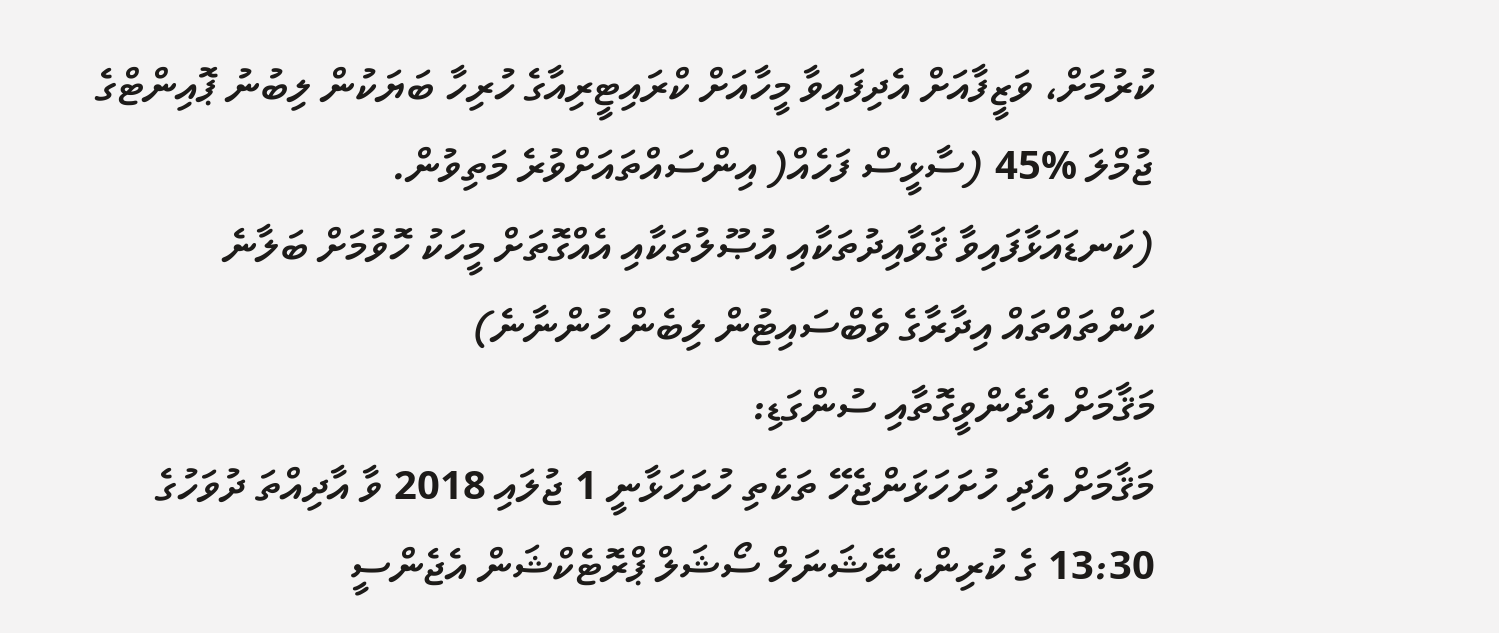ކުރުމަށް، ވަޒީފާއަށް އެދިފައިވާ މީހާއަށް ކްރައިޓީރިއާގެ ހުރިހާ ބަޔަކުން ލިބުނު ޕޮއިންޓްގެ ޖުމްލަ %45 (ސާޅީސް ފަހެއް( އިންސައްތައަށްވުރެ މަތިވުން.
(ކަނޑައަޅާފައިވާ ޤަވާއިދުތަކާއި އުޞޫލުތަކާއި އެއްގޮތަށް މީހަކު ހޮވުމަށް ބަލާނެ ކަންތައްތައް އިދާރާގެ ވެބްސައިޓުން ލިބެން ހުންނާނެ)
މަޤާމަށް އެދެންވީގޮތާއި ސުންގަޑި:
މަޤާމަށް އެދި ހުށަހަޅަންޖެހޭ ތަކެތި ހުށަހަޅާނީ 1 ޖުލައި 2018 ވާ އާދިއްތަ ދުވަހުގެ 13:30 ގެ ކުރިން، ނޭޝަނަލް ސޯޝަލް ޕްރޮޓެކްޝަން އެޖެންސީ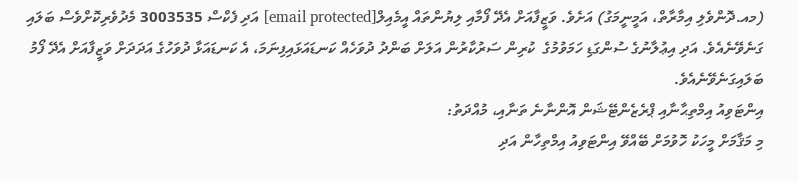(މއ.ދޮންވެލި އިމާރާތް، އަމީނީމަގު) އަށެވެ. ވަޒީފާއަށް އެދޭ ފޯމާއި ލިޔުންތައް އީމެއިލް[email protected] އަދި ފެކްސް 3003535 މެދުވެރިކޮށްވެސް ބަލައި ގަނެވޭނެއެވެ. އަދި އިޢުލާނުގެ ސުންގަޑި ހަމަވުމުގެ  ކުރިން ސަރުކާރުން އަލަށް ބަންދު ދުވަހެއް ކަނޑައަޅައިފިނަމަ، އެ ކަނޑައަޅާ ދުވަހުގެ އަދަދަށް ވަޒީފާއަށް އެދޭ ފޯމު ބަލައިގަނެވޭނެއެވެ.
އިންޓަވިއު އިމްތިޙާނާއި ޕްރެޒެންޓޭޝަން އޮންނާނެ ތަނާއި، މުއްދަތު:
މި މަޤާމަށް މީހަކު ހޮވުމަށް ބޭއްވޭ އިންޓަވިއު އިމްތިހާން އަދި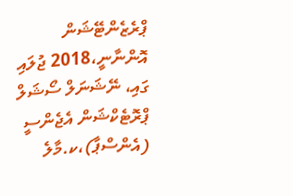ޕްރެޒެންޓޭޝަން އޮންނާނީ،2018 ޖުލައި  ގައި، ނޭޝަނަލް ސޯޝަލް ޕްރޮޓެކްޝަން އެޖެންސީ (އެންސްޕާ)،ކ.މާލެ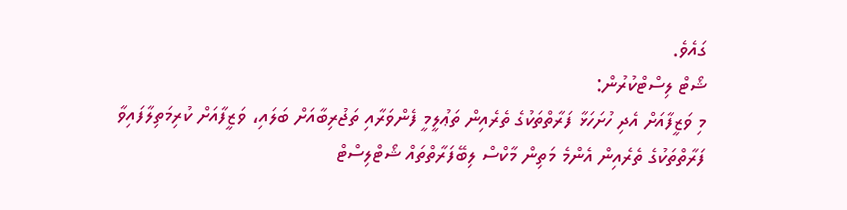ގައެވެ.
ޝޯޓް ލިސްޓްކުރުން:
މި ވަޒީފާއަށް އެދި ހުށަހަޅާ ފަރާތްތަކުގެ ތެރެއިން ތަޢުލީމީ ފެންވަރާއި ތަޖުރިބާއަށް ބަލައި، ވަޒީފާއަށް ކުރިމަތިލާފައިވާ ފަރާތްތަކުގެ ތެރެއިން އެންމެ މަތިން މާކްސް ލިބޭފަރާތްތައް ޝޯޓްލިސްޓް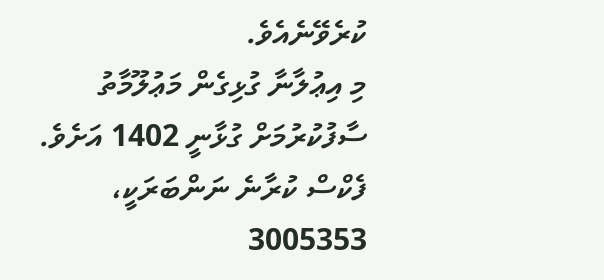ކުރެވޭނެއެވެ.
މި އިޢުލާނާ ގުޅިގެން މަޢުލޫމާތު ސާފުކުރުމަށް ގުޅާނީ 1402 އަށެވެ. ފެކްސް ކުރާނެ ނަންބަރަކީ، 3005353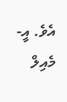އެވެ. އީ-މެއިލް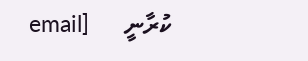ކުރާނީ      [email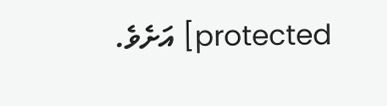protected] އަށެވެ.